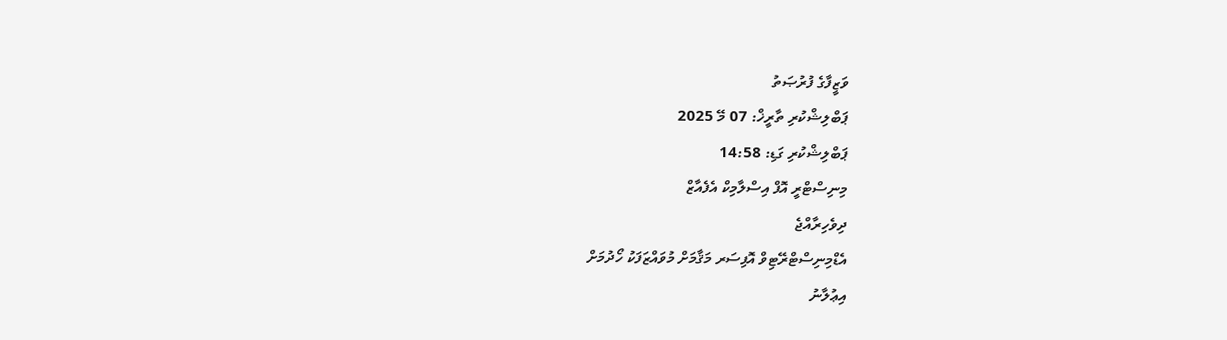ވަޒީފާގެ ފުރުޞަތު
ޕަބްލިޝްކުރި ތާރީޚް: 07 މޭ 2025
ޕަބްލިޝްކުރި ގަޑި: 14:58
މިނިސްޓްރީ އޮފް އިސްލާމިކް އެފެއާޒް
ދިވެހިރާއްޖެ
އެޑްމިނިސްޓްރޭޓިވް އޮފިސަރ މަޤާމަށް މުވައްޒަފަކު ހޯދުމަށް
އިޢުލާނު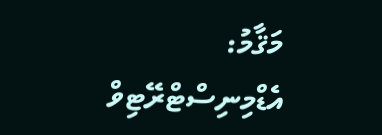މަޤާމު:
އެޑްމިނިސްޓްރޭޓިވް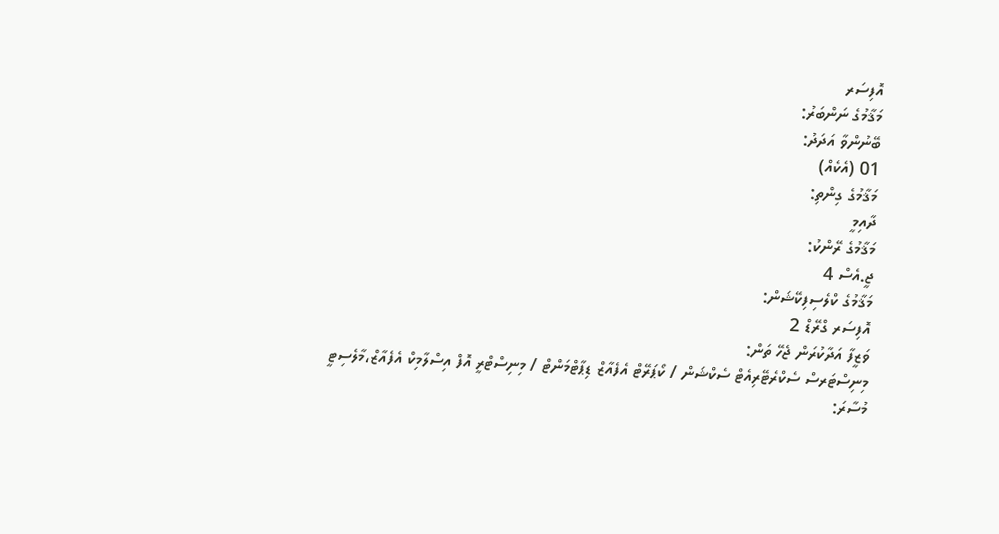އޮފިސަރ
މަޤާމުގެ ނަންބަރު:
ބޭނުންވާ އަދަދު:
01 (އެކެއް)
މަޤާމުގެ ގިންތި:
ދާއިމީ
މަޤާމުގެ ރޭންކު:
ޖީ.އެސް 4
މަޤާމުގެ ކްލެސިފިކޭޝަން:
އޮފިސަރ ގްރޭޑް 2
ވަޒީފާ އަދާކުރަން ޖެހޭ ތަން:
މިނިސްޓަރސް ސެކްރެޓޭރިއެޓް ސެކްޝަން / ކޯޕަރޭޓް އެފެއާޒް ޑިޕާޓްމަންޓް / މިނިސްޓްރީ އޮފް އިސްލާމިކް އެފެއާޒް،މާލެސިޓީ
މުސާރަ: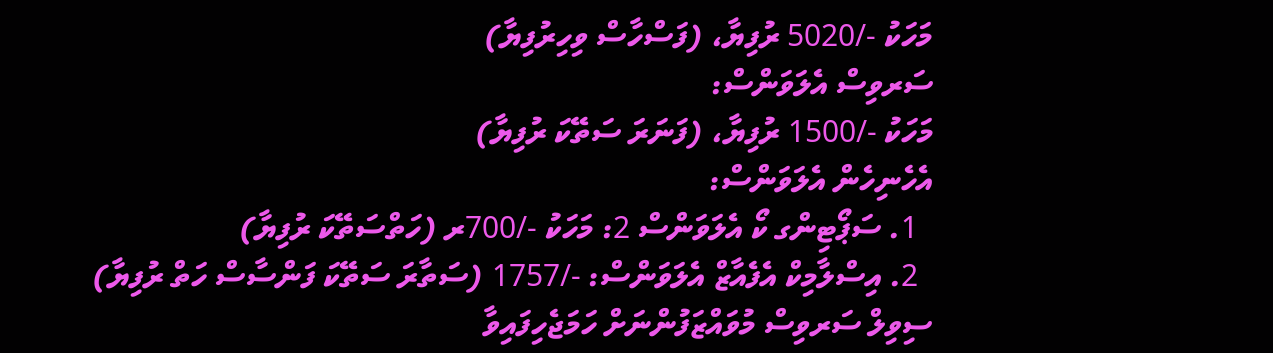މަހަކު -/5020 ރުފިޔާ، (ފަސްހާސް ވިހިރުފިޔާ)
ސަރވިސް އެލަވަންސް:
މަހަކު -/1500 ރުފިޔާ، (ފަނަރަ ސަތޭކަ ރުފިޔާ)
އެހެނިހެން އެލަވަންސް:
  1. ސަޕޯޓިންގ ކޯ އެލަވަންސް 2: މަހަކު -/700ރ (ހަތްސަތޭކަ ރުފިޔާ)
  2. އިސްލާމިކް އެފެއާޒް އެލަވަންސް: -/1757 (ސަތާރަ ސަތޭކަ ފަންސާސް ހަތް ރުފިޔާ)
ސިވިލް ސަރވިސް މުވައްޒަފުންނަށް ހަމަޖެހިފައިވާ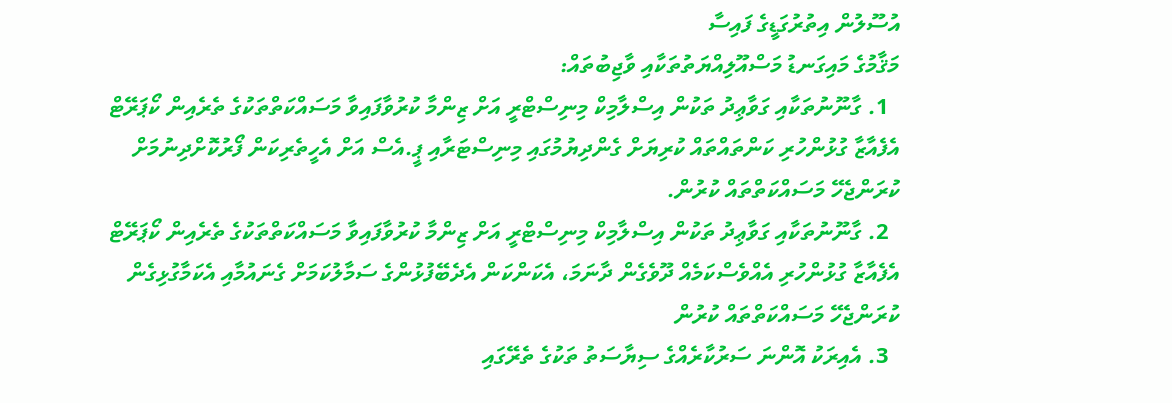އުސޫލުން އިތުރުގަޑީގެ ފައިސާ
މަޤާމުގެ މައިގަނޑު މަސްއޫލިއްޔަތުތަކާއި ވާޖިބުތައް:
  1. ގާނޫނުތަކާއި ގަވާޢިދު ތަކުން އިސްލާމިކް މިނިސްޓްރީ އަށް ޒިންމާ ކުރުވާފައިވާ މަސައްކަތްތަކުގެ ތެރެއިން ކޯޕަރޭޓް އެފެއާޒާ ގުޅުންހުރި ކަންތައްތައް ކުރިޔަށް ގެންދިޔުމުގައި މިނިސްޓަރާއި ޕީ.އެސް އަށް އެހީތެރިކަން ފޯރުކޮށްދިނުމަށް ކުރަންޖެހޭ މަސައްކަތްތައް ކުރުން.
  2. ގާނޫނުތަކާއި ގަވާޢިދު ތަކުން އިސްލާމިކް މިނިސްޓްރީ އަށް ޒިންމާ ކުރުވާފައިވާ މަސައްކަތްތަކުގެ ތެރެއިން ކޯޕަރޭޓް އެފެއާޒާ ގުޅުންހުރި އެއްވެސްކަމެއް ދޫވެގެން ދާނަމަ، އެކަންކަން އެދެބޭފުޅުންގެ ސަމާލުކަމަށް ގެނައުމާއި އެކަމާގުޅިގެން ކުރަންޖެހޭ މަސައްކަތްތައް ކުރުން
  3. އެއިރަކު އޮންނަ ސަރުކާރެއްގެ ސިޔާސަތު ތަކުގެ ތެރޭގައި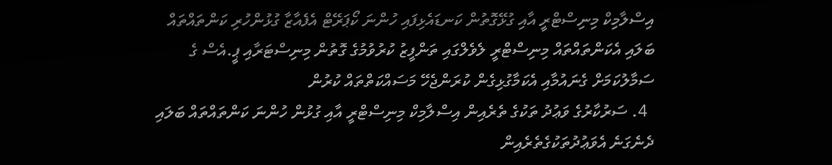އިސްލާމިކް މިނިސްޓްރީ އާއި ގުޅޭގޮތުން ކަނޑައެޅިފައި ހުންނަ ކޯޕަރޭޓް އެފެއާޒާ ގުޅުންހުރި ކަންތައްތައް ބަލައި އެކަންތައްތައް މިނިސްޓްރީ ލެވެލްގައި ތަންފީޒު ކުރުވުމުގެ ގޮތުން މިނިސްޓަރާއި ޕީ.އެސް ގެ ސަމާލުކަމަށް ގެނައުމާއި އެކަމާގުޅިގެން ކުރަންޖެހޭ މަސައްކަތްތައް ކުރުން
  4. ސަރުކާރުގެ ވަޢުދު ތަކުގެ ތެރެއިން އިސްލާމިކް މިނިސްޓްރީ އާއި ގުޅުން ހުންނަ ކަންތައްތައް ބަލައި ދެނެގަނެ އެވަޢުދުތަކުގެތެރެއިން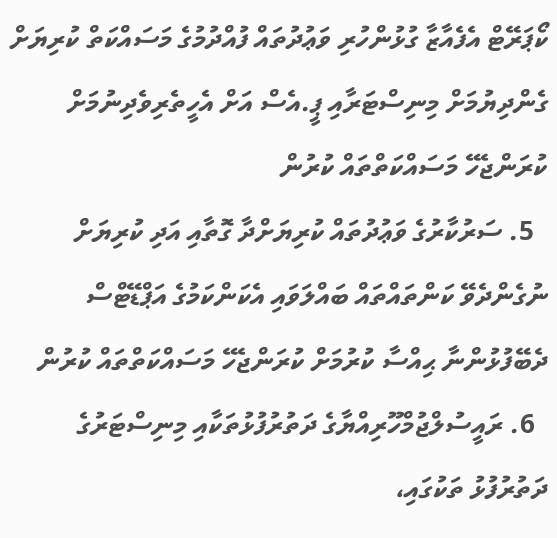ކޯޕަރޭޓް އެފެއާޒާ ގުޅުންހުރި ވަޢުދުތައް ފުއްދުމުގެ މަސައްކަތް ކުރިޔަށް ގެންދިޔުމަށް މިނިސްޓަރާއި ޕީ.އެސް އަށް އެހީތެރިވެދިނުމަށް ކުރަންޖެހޭ މަސައްކަތްތައް ކުރުން
  5. ސަރުކާރުގެ ވަޢުދުތައް ކުރިޔަށްދާ ގޮތާއި އަދި ކުރިޔަށް ނުގެންދެވޭ ކަންތައްތައް ބައްލަވައި އެކަންކަމުގެ އަޕްޑޭޓްސް ދެބޭފުޅުންނާ ޙިއްސާ ކުރުމަށް ކުރަންޖެހޭ މަސައްކަތްތައް ކުރުން
  6. ރައީސުލްޖުމްހޫރިއްޔާގެ ދަތުރުފުޅުތަކާއި މިނިސްޓަރުގެ ދަތުރުފުޅު ތަކުގައި،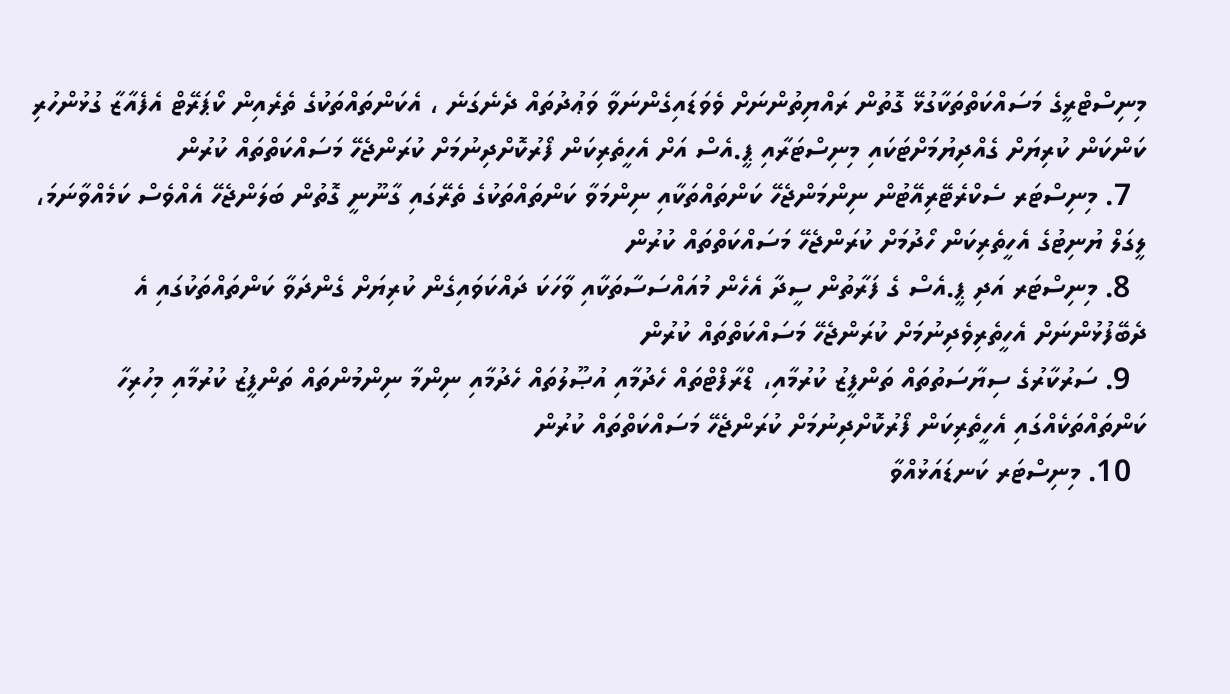މިނިސްޓްރީގެ މަސައްކަތްތަކާގުޅޭ ގޮތުން ރައްޔިތުންނަށް ވެވަޑައިގެންނަވާ ވަޢުދުތައް ދެނެގަނެ ، އެކަންތައްތަކުގެ ތެރެއިން ކޯޕަރޭޓް އެފެއާޒާ ގުޅުންހުރި ކަންކަން ކުރިޔަށް ގެއްދިޔުމަށްޓަކައި މިނިސްޓަރާއި ޕީ.އެސް އަށް އެހީތެރިކަން ފޯރުކޮށްދިނުމަށް ކުރަންޖެހޭ މަސައްކަތްތައް ކުރުން
  7. މިނިސްޓަރ ސެކްރެޓޭރިއޭޓުން ނިންމަންޖެހޭ ކަންތައްތަކާއި ނިންމަވާ ކަންތައްތަކުގެ ތެރޭގައި ގާނޫނީ ގޮތުން ބަލަންޖެހޭ އެއްވެސް ކަމެއްވާނަމަ، ލީގަލް ޔުނިޓުގެ އެހީތެރިކަން ހޯދުމަށް ކުރަންޖެހޭ މަސައްކަތްތައް ކުރުން
  8. މިނިސްޓަރ އަދި ޕީ.އެސް ގެ ފަރާތުން ސީދާ އެހެން މުއައްސަސާތަކާއި ވާހަކަ ދައްކަވައިގެން ކުރިޔަށް ގެންދަވާ ކަންތައްތަކުގައި އެ ދެބޭފުޅުންނަށް އެހީތެރިވެދިނުމަށް ކުރަންޖެހޭ މަސައްކަތްތައް ކުރުން
  9. ސަރުކާރުގެ ސިޔާސަތުތައް ތަންފީޒު ކުރުމާއި، ޑްރާފްޓްތައް ހެދުމާއި އުޞޫލުތައް ހެދުމާއި ނިންމާ ނިންމުންތައް ތަންފީޒު ކުރުމާއި މިހުރިހާ ކަންތައްތަކެއްގައި އެހީތެރިކަން ފޯރުކޮށްދިނުމަށް ކުރަންޖެހޭ މަސައްކަތްތައް ކުރުން
  10. މިނިސްޓަރ ކަނޑައަޅުއްވާ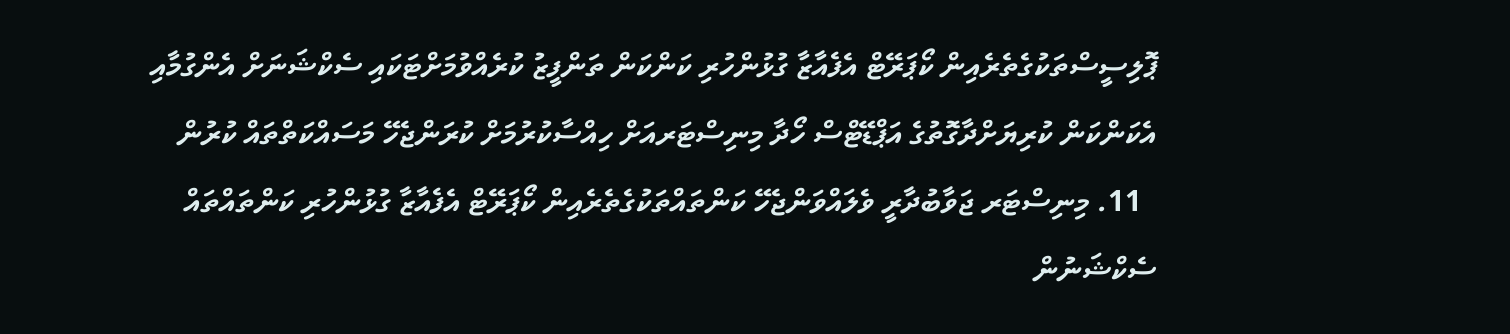ޕޮލިސީސްތަކުގެތެރެއިން ކޯޕަރޭޓް އެފެއާޒާ ގުޅުންހުރި ކަންކަން ތަންފީޒު ކުރެއްވުމަށްޓަކައި ސެކްޝަނަށް އެންގުމާއި އެކަންކަން ކުރިޔަށްދާގޮތުގެ އަޕްޑޭޓްސް ހޯދާ މިނިސްޓަރއަށް ހިއްސާކުރުމަށް ކުރަންޖެހޭ މަސައްކަތްތައް ކުރުން
  11. މިނިސްޓަރ ޖަވާބުދާރީ ވެލައްވަންޖެހޭ ކަންތައްތަކުގެތެރެއިން ކޯޕަރޭޓް އެފެއާޒާ ގުޅުންހުރި ކަންތައްތައް ސެކްޝަނުން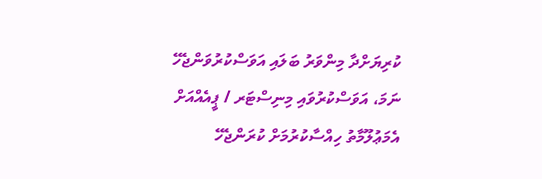ކުރިޔަށްދާ މިންވަރު ބަލައި އަވަސްކުރުވަންޖެހޭ ނަމަ، އަވަސްކުރުވައި މިނިސްޓަރ / ޕީއެއްއަށް އެމަޢުލޫމާތު ހިއްސާކުރުމަށް ކުރަންޖެހޭ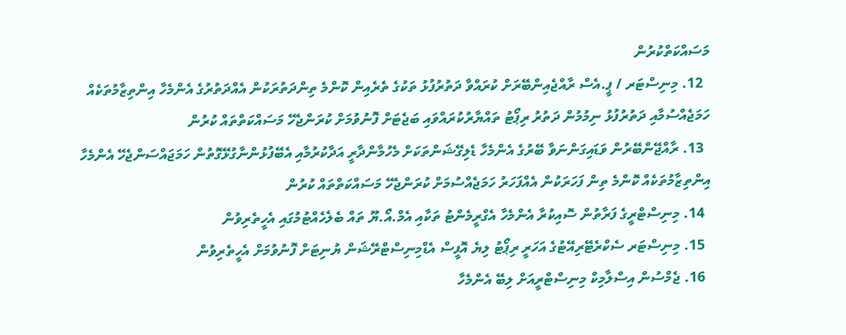މަސައްކަތްކުރުން
  12. މިނިސްޓަރ / ޕީ.އެސް ރާއްޖެއިންބޭރަށް ކުރައްވާ ދަތުރުފުޅު ތަކުގެ ތެރެއިން ކޮންމެ ތިންދަތުރަކުން އެއްދަތުރުގެ އެންމެހާ އިންތިޒާމުތަކެއް ހަމަޖެއްސުމާއި ދަތުރުފުޅު ނިމުމުން ދަތުރު ރިޕޯޓު ތައްޔާރުކުރައްވައި ބަޖެޓަށް ފޮނުވުމަށް ކުރަންޖެހޭ މަސައްކަތްތައް ކުރުން
  13. ރާއްޖޭންބޭރުން ވަޑައިގަންނަވާ ބޭރުގެ އެންމެހާ ޑެލިގޭޝަންތަކަށް މެހުމާންދާރީ އަދާކުރުމާއި އެބޭފުޅުންނާގުޅޭގޮތުން ހަމަޖައްސަންޖެހޭ އެންމެހާ އިންތިޒާމުތަކެއް ކޮންމެ ތިން ފަހަރަކުން އެއްފަހަރު ހަމަޖެއްސުމަށް ކުރަންޖެހޭ މަސައްކަތްތައް ކުރުން
  14. މިނިސްޓްރީގެ ފަރާތުން ސޮއިކުރާ އެންމެހާ އެގްރީމެންޓު ތަކާއި އެމް.އޯ.ޔޫ ތައް ބެލެހެއްޓުމުގައި އެހީތެރިވުން
  15. މިނިސްޓަރ ސެކްރެޓޭރިއޭޓުގެ އަހަރީ ރިޕޯޓު ލިޔެ އޮފީސް އެޑްމިނިސްޓްރޭޝަން ޔުނިޓަށް ފޮނުވުމަށް އެހީތެރިވުން
  16. ޖެމްސުން އިސްލާމިކް މިނިސްޓްރީއަށް ލިބޭ އެންމެހާ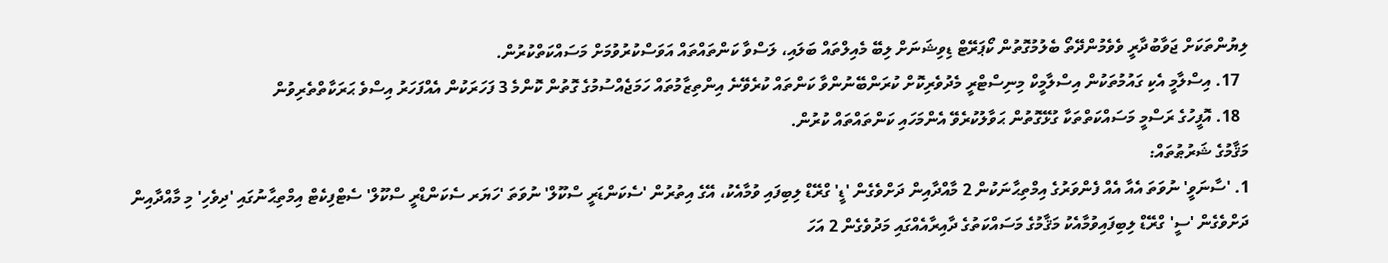ލިޔުންތަކަށް ޖަވާބުދާރީ ވެވެމުންދޭތޯ ބެލުމުގޮތުން ކޯޕަރޭޓް ޑިވިޝަނަށް ލިބޭ މެއިލްތައް ބަލައި، ލަސްވާ ކަންތައްތައް އަވަސްކުރުވުމަށް މަސައްކަތްކުރުން.
  17. އިސްލާމީ އެކި ގައުމުތަކުން އިސްލާމީކް މިނިސްޓްރީ މެދުވެރިކޮށް ކުރަންބޭނުންވާ ކަންތައް ކުރެވޭނެ އިންތިޒާމުތައް ހަމަޖެއްސުމުގެ ގޮތުން ކޮންމެ 3 ފަހަރަކުން އެއްފަހަރު އިސްވެ ޙަރަކާތްތެރިވުން
  18. އޮފީހުގެ ރަސްމީ މަސައްކަތްތަކާ ގުޅޭގޮތުން ޙަވާލުކުރެވޭ އެންމަހައި ކަންތައްތައް ކުރުން.
މަޤާމުގެ ޝަރުޠުތައް:
1. 'ސާނަވީ' ނުވަތަ އެއާ އެއް ފެންވަރުގެ އިމްތިޙާނަކުން 2 މާއްދާއިން ދަށްވެގެން 'ޑީ' ގްރޭޑް ލިބިފައި ވުމާއެކު، އޭގެ އިތުރުން 'ސެކަންޑަރީ ސްކޫލް' ނުވަތަ 'ހަޔަރ ސެކަންޑްރީ ސްކޫލް' ސެޓްފިކެޓް އިމްތިޙާނުގައި 'ދިވެހި' މި މާއްދާއިން ދަށްވެގެން 'ސީ' ގްރޭޑް ލިބިފައިވުމާއެކު މަޤާމުގެ މަސައްކަތުގެ ދާއިރާއެއްގައި މަދުވެގެން 2 އަހަ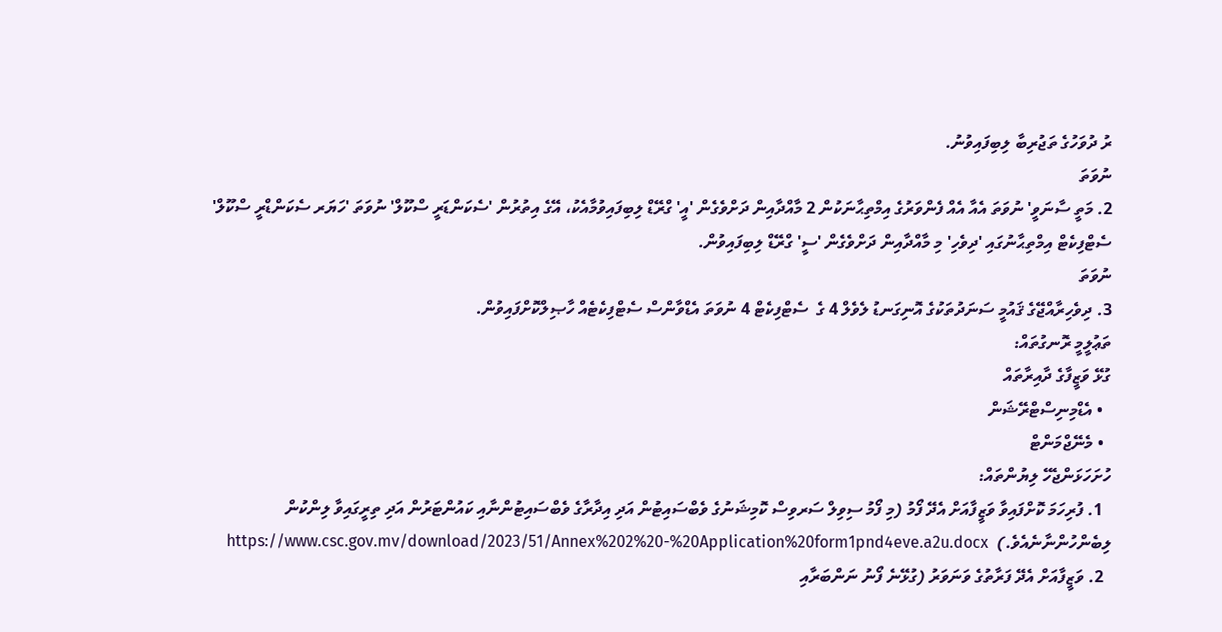ރު ދުވަހުގެ ތަޖުރިބާ ލިބިފައިވުނު.
ނުވަތަ
2. މަތީ ސާނަވީ' ނުވަތަ އެއާ އެއް ފެންވަރުގެ އިމްތިޙާނަކުން 2 މާއްދާއިން ދަށްވެގެން 'އީ' ގްރޭޑް ލިބިފައިވުމާއެކު، އޭގެ އިތުރުން 'ސެކަންޑަރީ ސްކޫލް' ނުވަތަ 'ހަޔަރ ސެކަންޑްރީ ސްކޫލް' ސެޓްފިކެޓް އިމްތިޙާނުގައި 'ދިވެހި' މި މާއްދާއިން ދަށްވެގެން 'ސީ' ގްރޭޑް ލިބިފައިވުން.
ނުވަތަ
3. ދިވެހިރާއްޖޭގެ ޤައުމީ ސަނަދުތަކުގެ އޮނިގަނޑު ލެވެލް 4 ގެ  ސެޓްފިކެޓް 4 ނުވަތަ އެޑްވާންސް ސެޓްފިކެޓެއް ހާޞިލްކޮށްފައިވުން.
ތަޢުލީމީ ރޮނގުތައް:
ގުޅޭ ވަޒީފާގެ ދާއިރާތައް
  • އެޑްމިނިސްޓްރޭޝަން
  • މެނޭޖްމަންޓް
ހުށަހަޅަންޖެހޭ ލިޔުންތައް:
  1. ފުރިހަމަ ކޮށްފައިވާ ވަޒީފާއަށް އެދޭ ފޯމު (މި ފޯމު ސިވިލް ސަރވިސް ކޮމިޝަނުގެ ވެބްސައިޓުން އަދި އިދާރާގެ ވެބްސައިޓުންނާއި ކައުންޓަރުން އަދި ތިރީގައިވާ ލިންކުން ލިބެންހުންނާނެއެވެ.)  https://www.csc.gov.mv/download/2023/51/Annex%202%20-%20Application%20form1pnd4eve.a2u.docx
  2. ވަޒީފާއަށް އެދޭ ފަރާތުގެ ވަނަވަރު (ގުޅޭނެ ފޯނު ނަންބަރާއި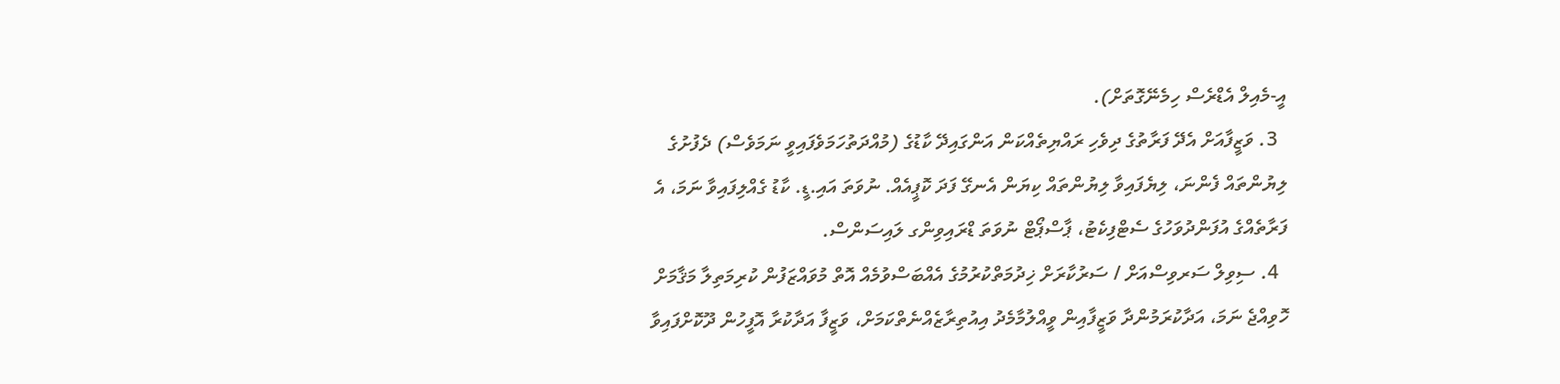އީ-މެއިލް އެޑްރެސް ހިމެނޭގޮތަށް).
  3. ވަޒީފާއަށް އެދޭ ފަރާތުގެ ދިވެހި ރައްޔިތެއްކަން އަންގައިދޭ ކާޑުގެ (މުއްދަތުހަމަވެފައިވީ ނަމަވެސް) ދެފުށުގެ ލިޔުންތައް ފެންނަ، ލިޔެފައިވާ ލިޔުންތައް ކިޔަން އެނގޭ ފަދަ ކޮޕީއެއް. ނުވަތަ އައި.ޑީ. ކާޑު ގެއްލިފައިވާ ނަމަ، އެ ފަރާތެއްގެ އުފަންދުވަހުގެ ސެޓްފިކެޓު، ޕާސްޕޯޓް ނުވަތަ ޑްރައިވިންގ ލައިސަންސް.
  4. ސިވިލް ސަރވިސްއަށް / ސަރުކާރަށް ޚިދުމަތްކުރުމުގެ އެއްބަސްވުމެއް އޮތް މުވައްޒަފުން ކުރިމަތިލާ މަޤާމަށް ހޮވިއްޖެ ނަމަ، އަދާކުރަމުންދާ ވަޒީފާއިން ވީއްލުމާމެދު އިއުތިރާޒެއްނެތްކަމަށް، ވަޒީފާ އަދާކުރާ އޮފީހުން ދޫކޮށްފައިވާ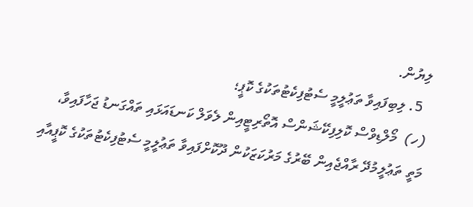ލިޔުން.
  5. ލިބިފައިވާ ތަޢުލީމީ ސެޓުފިކެޓުތަކުގެ ކޮޕީ؛
(ހ)  މޯލްޑިވްސް ކޮލިފިކޭޝަންސް އޮތޯރިޓީއިން ލެވަލް ކަނޑައަޅައި ތައްގަނޑު ޖަހާފައިވާ، މަތީ ތަޢުލީމުދޭ ރާއްޖެއިން ބޭރުގެ މަރުކަޒަކުން ދޫކޮށްފައިވާ ތަޢުލީމީ ސެޓުފިކެޓުތަކުގެ ކޮޕީއާއި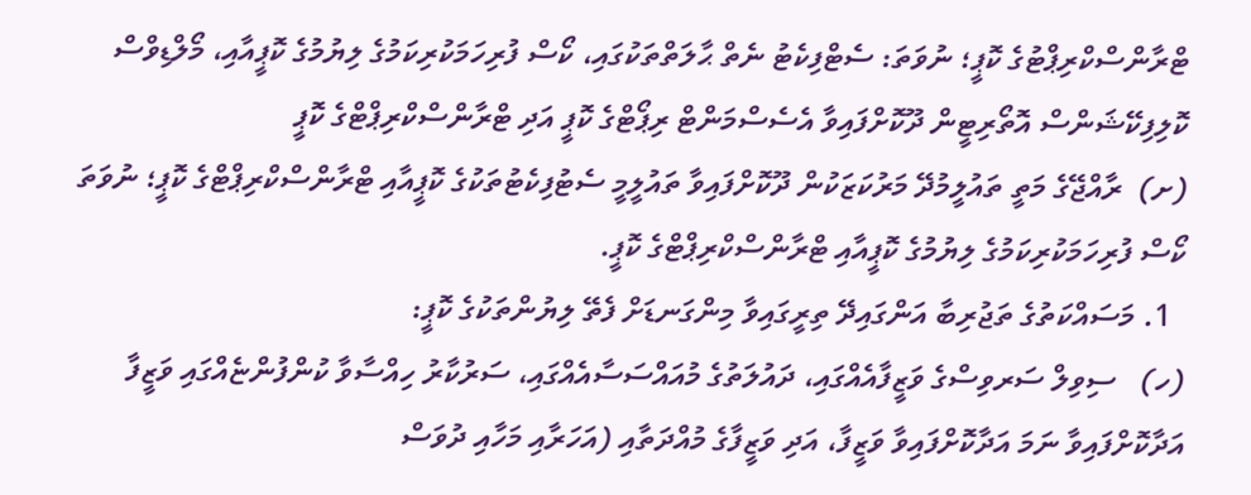ޓްރާންސްކްރިޕްޓުގެ ކޮޕީ؛ ނުވަތަ: ސެޓްފިކެޓު ނެތް ޙާލަތްތަކުގައި، ކޯސް ފުރިހަމަކުރިކަމުގެ ލިޔުމުގެ ކޮޕީއާއި، މޯލްޑިވްސް ކޮލިފިކޭޝަންސް އޮތޯރިޓީން ދޫކޮށްފައިވާ އެސެސްމަންޓް ރިޕޯޓްގެ ކޮޕީ އަދި ޓްރާންސްކްރިޕްޓްގެ ކޮޕީ
(ށ)  ރާއްޖޭގެ މަތީ ތައުލީމުދޭ މަރުކަޒަކުން ދޫކޮށްފައިވާ ތައުލީމީ ސެޓުފިކެޓުތަކުގެ ކޮޕީއާއި ޓްރާންސްކްރިޕްޓްގެ ކޮޕީ؛ ނުވަތަ ކޯސް ފުރިހަމަކުރިކަމުގެ ލިޔުމުގެ ކޮޕީއާއި ޓްރާންސްކްރިޕްޓްގެ ކޮޕީ.
  1. މަސައްކަތުގެ ތަޖުރިބާ އަންގައިދޭ ތިރީގައިވާ މިންގަނޑަށް ފެތޭ ލިޔުންތަކުގެ ކޮޕީ:
(ހ)   ސިވިލް ސަރވިސްގެ ވަޒީފާއެއްގައި، ދައުލަތުގެ މުއައްސަސާއެއްގައި، ސަރުކާރު ހިއްސާވާ ކުންފުންޏެއްގައި ވަޒީފާ އަދާކޮށްފައިވާ ނަމަ އަދާކޮށްފައިވާ ވަޒީފާ، އަދި ވަޒީފާގެ މުއްދަތާއި (އަހަރާއި މަހާއި ދުވަސް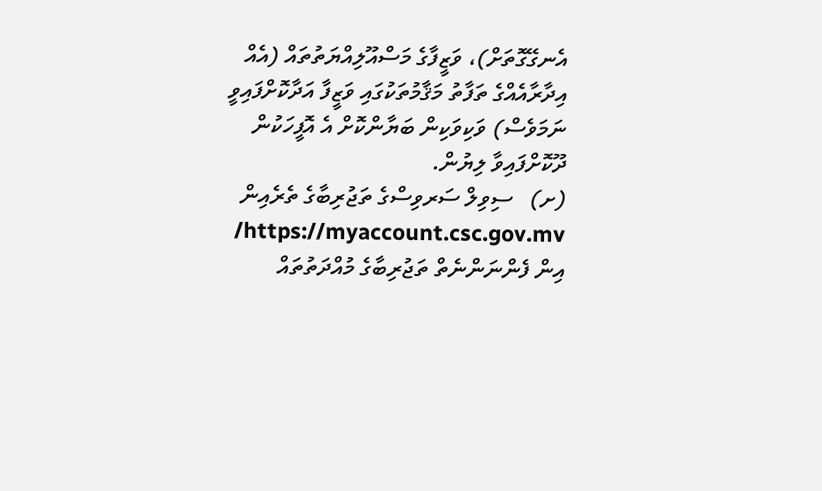އެނގޭގޮތަށް)، ވަޒީފާގެ މަސްއޫލިއްޔަތުތައް (އެއް އިދާރާއެއްގެ ތަފާތު މަޤާމުތަކުގައި ވަޒީފާ އަދާކޮށްފައިވީ ނަމަވެސް) ވަކިވަކިން ބަޔާންކޮށް އެ އޮފީހަކުން ދޫކޮށްފައިވާ ލިޔުން.
(ށ)   ސިވިލް ސަރވިސްގެ ތަޖުރިބާގެ ތެރެއިން https://myaccount.csc.gov.mv/ އިން ފެންނަންނެތް ތަޖުރިބާގެ މުއްދަތުތައް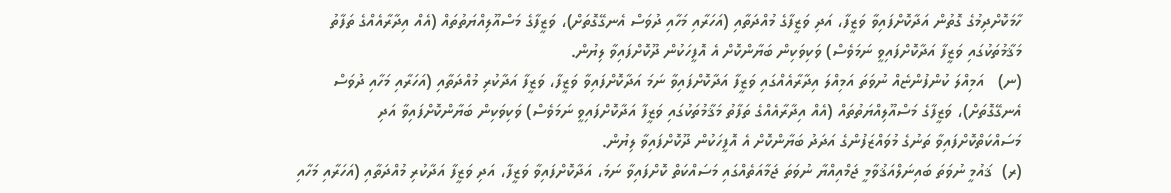ހާމަކޮށްދިމުގެ ގޮތުން އަދާކޮށްފައިވާ ވަޒީފާ، އަދި ވަޒީފާގެ މުއްދަތާއި (އަހަރާއި މަހާއި ދުވަސް އެނގޭގޮތަށް)، ވަޒީފާގެ މަސްއޫލިއްޔަތުތައް (އެއް އިދާރާއެއްގެ ތަފާތު މަޤާމުތަކުގައި ވަޒީފާ އަދާކޮށްފައިވީ ނަމަވެސް) ވަކިވަކިން ބަޔާންކޮށް އެ އޮފީހަކުން ދޫކޮށްފައިވާ ލިޔުން.
(ނ)   އަމިއްލަ ކުންފުންޏެއް ނުވަތަ އަމިއްލަ އިދާރާއެއްގައި ވަޒީފާ އަދާކޮށްފައިވާ ނަމަ އަދާކޮށްފައިވާ ވަޒީފާ، ވަޒީފާ އަދާކުރި މުއްދަތާއި (އަހަރާއި މަހާއި ދުވަސް އެނގޭގޮތަށް)، ވަޒީފާގެ މަސްއޫލިއްޔަތުތައް (އެއް އިދާރާއެއްގެ ތަފާތު މަޤާމުތަކުގައި ވަޒީފާ އަދާކޮށްފައިވީ ނަމަވެސް) ވަކިވަކިން ބަޔާންކޮށްފައިވާ އަދި މަސައްކަތްކޮށްފައިވާ ތަނުގެ މުވައްޒަފުންގެ އަދަދު ބަޔާންކޮށް އެ އޮފީހަކުން ދޫކޮށްފައިވާ ލިޔުން.
(ރ)  ޤައުމީ ނުވަތަ ބައިނަލްއަޤުވާމީ ޖަމްއިއްޔާ ނުވަތަ ޖަމާއަތެއްގައި މަސައްކަތް ކޮށްފައިވާ ނަމަ، އަދާކޮށްފައިވާ ވަޒީފާ، އަދި ވަޒީފާ އަދާކުރި މުއްދަތާއި (އަހަރާއި މަހާއި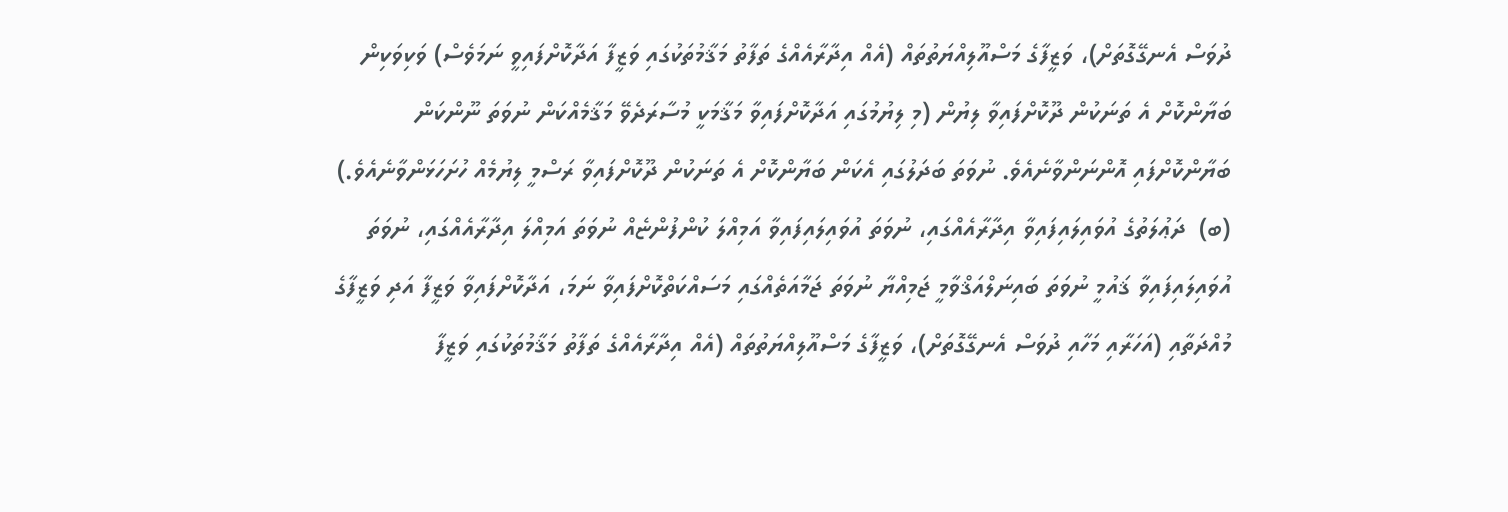ދުވަސް އެނގޭގޮތަށް)، ވަޒީފާގެ މަސްއޫލިއްޔަތުތައް (އެއް އިދާރާއެއްގެ ތަފާތު މަޤާމުތަކުގައި ވަޒީފާ އަދާކޮށްފައިވީ ނަމަވެސް) ވަކިވަކިން ބަޔާންކޮށް އެ ތަނަކުން ދޫކޮށްފައިވާ ލިޔުން (މި ލިޔުމުގައި އަދާކޮށްފައިވާ މަޤާމަކީ މުސާރަދެވޭ މަޤާމެއްކަން ނުވަތަ ނޫންކަން ބަޔާންކޮށްފައި އޮންނަންވާނެއެވެ. ނުވަތަ ބަދަލުގައި އެކަން ބަޔާންކޮށް އެ ތަނަކުން ދޫކޮށްފައިވާ ރަސްމީ ލިޔުމެއް ހުށަހަޅަންވާނެއެވެ.)
(ބ)  ދަޢުލަތުގެ އުވައިލައިފައިވާ އިދާރާއެއްގައި، ނުވަތަ އުވައިލައިފައިވާ އަމިއްލަ ކުންފުންޏެއް ނުވަތަ އަމިއްލަ އިދާރާއެއްގައި، ނުވަތަ އުވައިލައިފައިވާ ޤައުމީ ނުވަތަ ބައިނަލްއަޤްވާމީ ޖަމިއްޔާ ނުވަތަ ޖަމާއަތެއްގައި މަސައްކަތްކޮށްފައިވާ ނަމަ، އަދާކޮށްފައިވާ ވަޒީފާ އަދި ވަޒީފާގެ މުއްދަތާއި (އަހަރާއި މަހާއި ދުވަސް އެނގޭގޮތަށް)، ވަޒީފާގެ މަސްއޫލިއްޔަތުތައް (އެއް އިދާރާއެއްގެ ތަފާތު މަޤާމުތަކުގައި ވަޒީފާ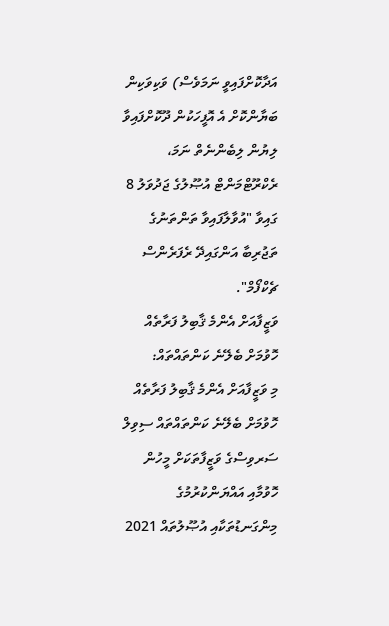އަދާކޮށްފައިވީ ނަމަވެސް) ވަކިވަކިން ބަޔާންކޮށް އެ އޮފީހަކުން ދޫކޮށްފައިވާ ލިޔުން ލިބެންނެތް ނަމަ، ރެކްރޫޓްމަންޓް އުޞޫލުގެ ޖަދުވަލު 8 ގައިވާ "އުވާލާފައިވާ ތަންތަނުގެ ތަޖުރިބާ އަންގައިދޭ ރެފަރެންސް ޗެކްފޯމް".
ވަޒީފާއަށް އެންމެ ޤާބިލު ފަރާތެއް ހޮވުމަށް ބެލޭނެ ކަންތައްތައް:
މި ވަޒީފާއަށް އެންމެ ޤާބިލު ފަރާތެއް ހޮވުމަށް ބެލޭނެ ކަންތައްތައް ސިވިލް ސަރވިސްގެ ވަޒީފާތަކަށް މީހުން ހޮވުމާއި އައްޔަންކުރުމުގެ މިންގަނޑުތަކާއި އުޞޫލުތައް 2021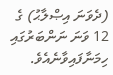(ދެވަނަ އިޞްލާޙު) ގެ 12 ވަނަ ނަންބަރުގައި ހިމަނާފައިވާނެއެވެ.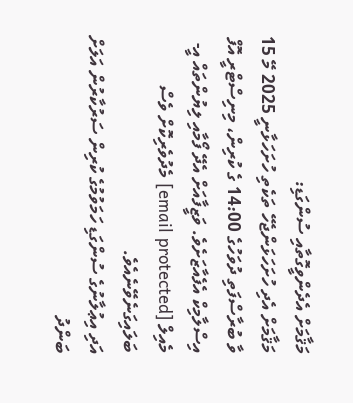މަޤާމަށް އެދެންވީގޮތާއި ސުންގަޑި:
މަޤާމަށް އެދި ހުށަހަޅަންޖެހޭ ތަކެތި ހުށަހަޅާނީ 2025 މޭ 15 ވާ ބުރާސްފަތި ދުވަހުގެ 14:00 ގެ ކުރިން، މިނިސްޓްރީ އޮފް އިސްލާމިކް އެފެއާޒަށެވެ. ވަޒީފާއަށް އެދޭ ފޯމާއި ލިޔުންތައް އީ-މެއިލް [email protected] މެދުވެރިކޮށް ވެސް ބަލައިގަނެވޭނެއެވެ.
އަދި އިޢުލާނުގެ ސުންގަޑި ހަމަވުމުގެ ކުރިން ސަރުކާރުން އަލަށް ބަންދު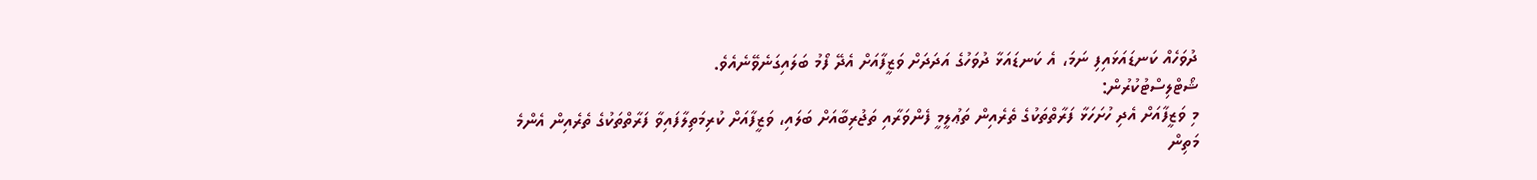ދުވަހެއް ކަނޑައަޅައިފި ނަމަ، އެ ކަނޑައަޅާ ދުވަހުގެ އަދަދަށް ވަޒީފާއަށް އެދޭ ފޯމު ބަލައިގަނެވޭނެއެވެ.
ޝޯޓްލިސްޓުކުރުން:
މި ވަޒީފާއަށް އެދި ހުށަހަޅާ ފަރާތްތަކުގެ ތެރެއިން ތަޢުލީމީ ފެންވަރާއި ތަޖުރިބާއަށް ބަލައި، ވަޒީފާއަށް ކުރިމަތިލާފައިވާ ފަރާތްތަކުގެ ތެރެއިން އެންމެ މަތިން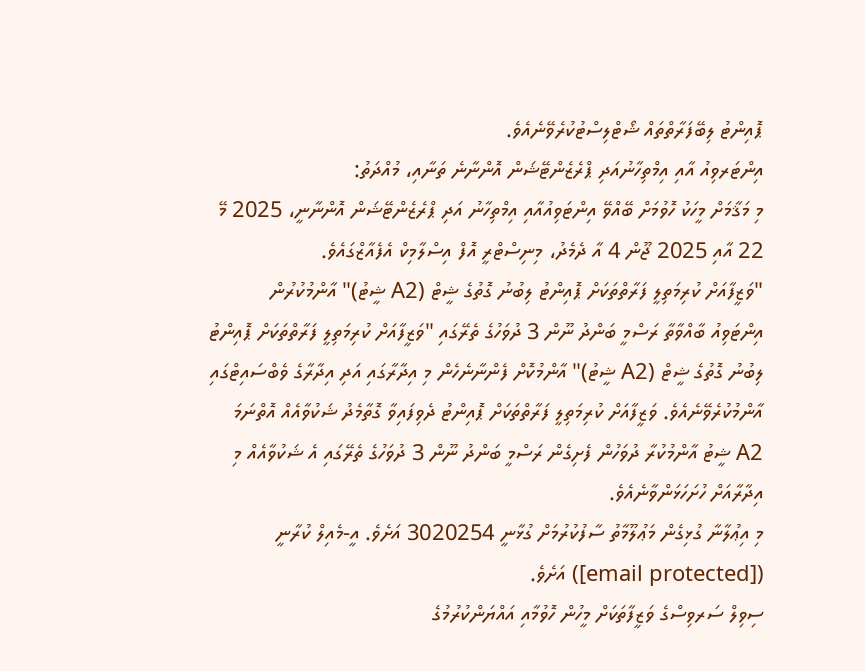ޕޮއިންޓު ލިބޭފަރާތްތައް ޝޯޓްލިސްޓުކުރެވޭނެއެވެ.
އިންޓަރވިއު އާއި އިމްތިހާނުއަދި ޕްރެޒެންޓޭޝަން އޮންނާނެ ތަނާއި، މުއްދަތު:
މި މަޤާމަށް މީހަކު ހޮވުމަށް ބޭއްވޭ އިންޓަވިއުއާއި އިމްތިހާނު އަދި ޕްރެޒެންޓޭޝަން އޮންނާނީ، 2025 މޭ 22 އާއި 2025 ޖޫން 4 އާ ދެމެދު، މިނިސްޓްރީ އޮފް އިސްލާމިކް އެފެއާޒްގައެވެ.
"ވަޒީފާއަށް ކުރިމަތިލީ ފަރާތްތަކަށް ޕޮއިންޓު ލިބުނު ގޮތުގެ ޝީޓް (A2 ޝީޓު)" އާންމުކުރުން
އިންޓަވިއު ބާއްވާތާ ރަސްމީ ބަންދު ނޫން 3 ދުވަހުގެ ތެރޭގައި "ވަޒީފާއަށް ކުރިމަތިލީ ފަރާތްތަކަށް ޕޮއިންޓު ލިބުނު ގޮތުގެ ޝީޓް (A2 ޝީޓު)" އާންމުކޮށް ފެންނާނެހެން މި އިދާރާގައި އަދި އިދާރާގެ ވެބްސައިޓްގައި އާންމުކުރެވޭނެއެވެ. ވަޒީފާއަށް ކުރިމަތިލީ ފަރާތްތަކަށް ޕޮއިންޓު ދެވިފައިވާ ގޮތާމެދު ޝަކުވާއެއް އޮތްނަމަ A2 ޝީޓު އާންމުކުރާ ދުވަހުން ފެށިގެން ރަސްމީ ބަންދު ނޫން 3 ދުވަހުގެ ތެރޭގައި އެ ޝަކުވާއެއް މި އިދާރާއަށް ހުށަހަޅަންވާނެއެވެ.
މި އިޢުލާނާ ގުޅިގެން މަޢުލޫމާތު ސާފުކުރުމަށް ގުޅާނީ 3020254 އަށެވެ. އީ-މެއިލް ކުރާނީ ([email protected]) އަށެވެ.
ސިވިލް ސަރވިސްގެ ވަޒީފާތަކަށް މީހުން ހޮވުމާއި އައްޔަންކުރުމުގެ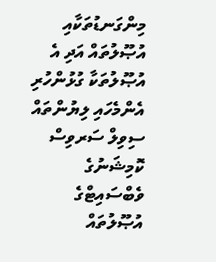މިންގަނޑުތަކާއި އުޞޫލުތައް އަދި އެ އުޞޫލުތަކާ ގުޅުންހުރި އެންމެހައި ލިޔުންތައް ސިވިލް ސަރވިސް ކޮމިޝަނުގެ ވެބްސައިޓްގެ އުޞޫލުތައް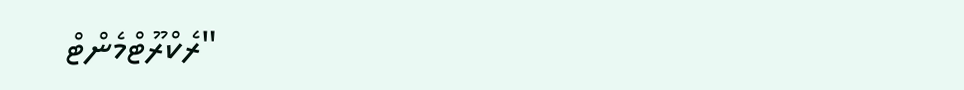"ރެކްރޫޓްމެންޓް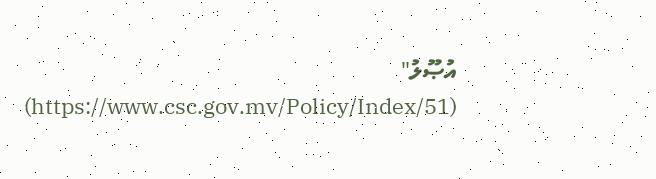އުޞޫލު" (https://www.csc.gov.mv/Policy/Index/51)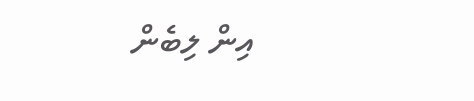އިން ލިބެން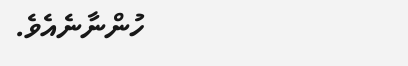ހުންނާނެއެވެ.